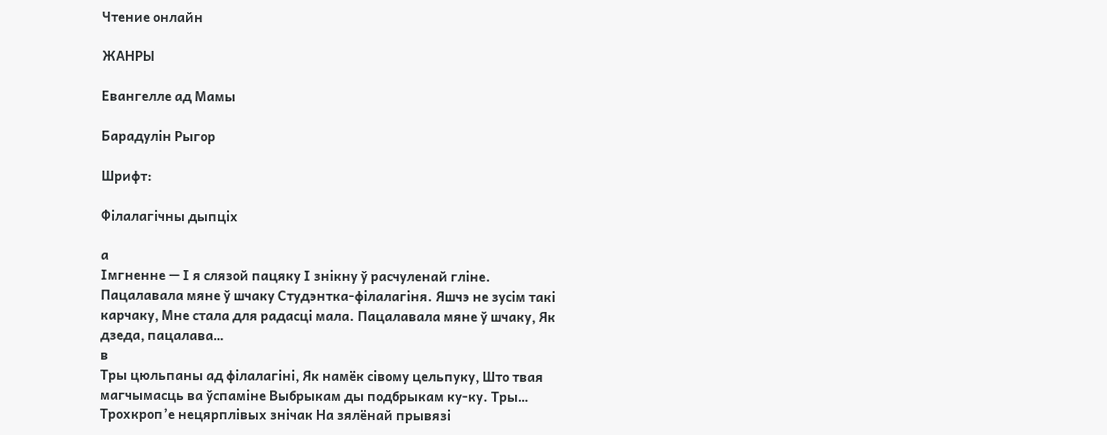Чтение онлайн

ЖАНРЫ

Евангелле ад Мамы

Барадулін Рыгор

Шрифт:

Філалагічны дыпціх

а
Імгненне — І я слязой пацяку І знікну ў расчуленай гліне. Пацалавала мяне ў шчаку Студэнтка-філалагіня. Яшчэ не зусім такі карчаку, Мне стала для радасці мала. Пацалавала мяне ў шчаку, Як дзеда, пацалава…
в
Тры цюльпаны ад філалагіні, Як намёк сівому цельпуку, Што твая магчымасць ва ўспаміне Выбрыкам ды подбрыкам ку-ку. Тры… Трохкроп’е нецярплівых знічак На зялёнай прывязі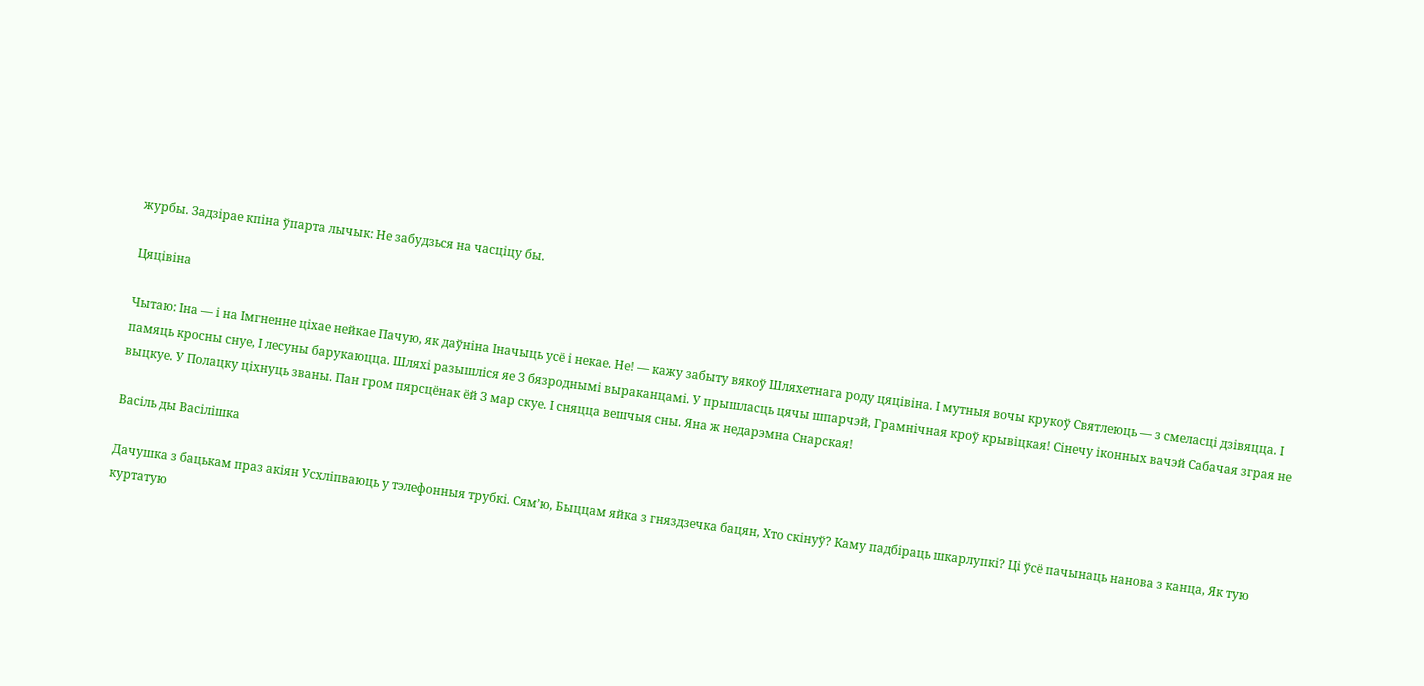журбы. Задзірае кпіна ўпарта лычык: Не забудзься на часціцу бы.

Цяцівіна

Чытаю: Іна — і на Імгненне ціхае нейкае Пачую, як даўніна Іначыць усё і некае. Не! — кажу забыту вякоў Шляхетнага роду цяцівіна. І мутныя вочы крукоў Святлеюць — з смеласці дзівяцца. І памяць кросны снуе, І лесуны барукаюцца. Шляхі разышліся яе З бязроднымі выраканцамі. У прышласць цячы шпарчэй, Грамнічная кроў крывіцкая! Сінечу іконных вачэй Сабачая зграя не выцкуе. У Полацку ціхнуць званы. Пан гром пярсцёнак ёй З мар скуе. І сняцца вешчыя сны. Яна ж недарэмна Снарская!

Васіль ды Васілішка

Дачушка з бацькам праз акіян Усхліпваюць у тэлефонныя трубкі. Сям’ю, Быццам яйка з гняздзечка бацян, Хто скінуў? Каму падбіраць шкарлупкі? Ці ўсё пачынаць нанова з канца, Як тую куртатую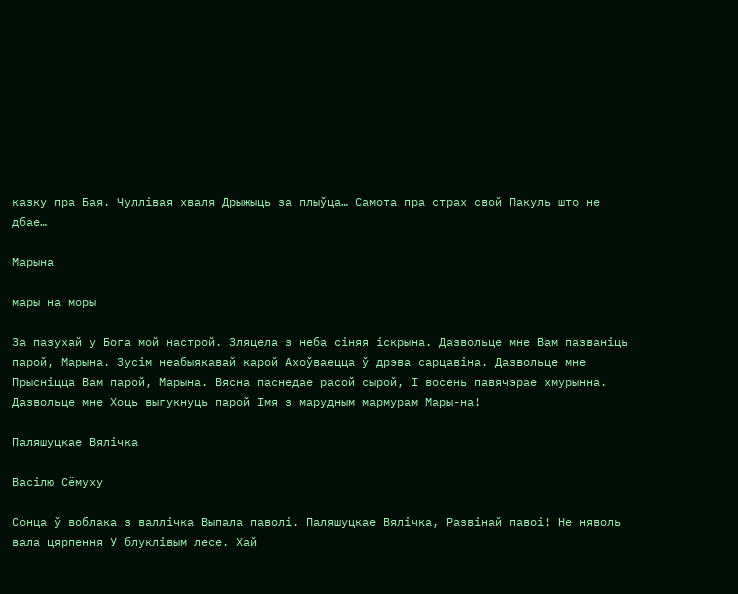казку пра Бая. Чуллівая хваля Дрыжыць за плыўца… Самота пра страх свой Пакуль што не дбае…

Марына

мары на моры

За пазухай у Бога мой настрой. Зляцела з неба сіняя іскрына. Дазвольце мне Вам пазваніць парой, Марына. Зусім неабыякавай карой Ахоўваецца ў дрэва сарцавіна. Дазвольце мне Прысніцца Вам парой, Марына. Вясна паснедае расой сырой, І восень павячэрае хмурынна. Дазвольце мне Хоць выгукнуць парой Імя з марудным мармурам Мары-на!

Паляшуцкае Вялічка

Васілю Сёмуху

Сонца ў воблака з валлічка Выпала паволі. Паляшуцкае Вялічка, Развінай павоі! Не няволь вала цярпення У блуклівым лесе. Хай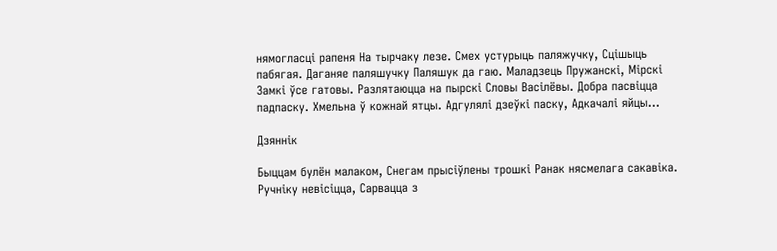нямогласці рапеня На тырчаку лезе. Смех устурыць паляжучку, Сцішыць пабягая. Даганяе паляшучку Паляшук да гаю. Маладзець Пружанскі, Мірскі Замкі ўсе гатовы. Разлятаюцца на пырскі Словы Васілёвы. Добра пасвіцца падпаску. Хмельна ў кожнай ятцы. Адгулялі дзеўкі паску, Адкачалі яйцы…

Дзяннік

Быццам булён малаком, Снегам прысіўлены трошкі Ранак нясмелага сакавіка. Ручніку невісіцца, Сарвацца з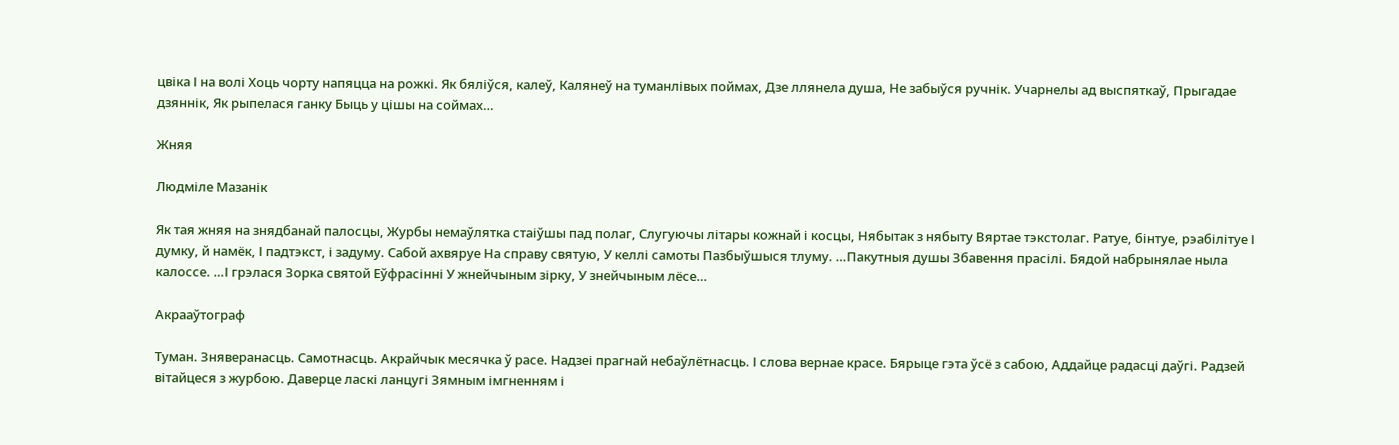цвіка І на волі Хоць чорту напяцца на рожкі. Як бяліўся, калеў, Калянеў на туманлівых поймах, Дзе ллянела душа, Не забыўся ручнік. Учарнелы ад выспяткаў, Прыгадае дзяннік, Як рыпелася ганку Быць у цішы на соймах…

Жняя

Людміле Мазанік

Як тая жняя на знядбанай палосцы, Журбы немаўлятка стаіўшы пад полаг, Слугуючы літары кожнай і косцы, Нябытак з нябыту Вяртае тэкстолаг. Ратуе, бінтуе, рэабілітуе І думку, й намёк, І падтэкст, і задуму. Сабой ахвяруе На справу святую, У келлі самоты Пазбыўшыся тлуму. …Пакутныя душы Збавення прасілі. Бядой набрынялае ныла калоссе. …І грэлася Зорка святой Еўфрасінні У жнейчыным зірку, У знейчыным лёсе…

Акрааўтограф

Туман. Зняверанасць. Самотнасць. Акрайчык месячка ў расе. Надзеі прагнай небаўлётнасць. І слова вернае красе. Бярыце гэта ўсё з сабою, Аддайце радасці даўгі. Радзей вітайцеся з журбою. Даверце ласкі ланцугі Зямным імгненням і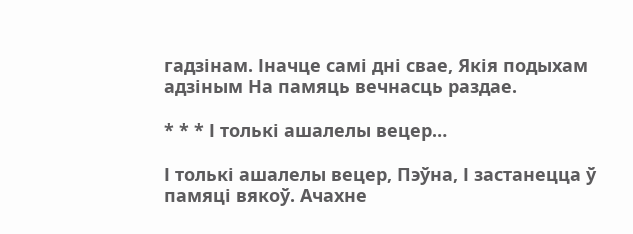гадзінам. Іначце самі дні свае, Якія подыхам адзіным На памяць вечнасць раздае.

* * * І толькі ашалелы вецер…

І толькі ашалелы вецер, Пэўна, І застанецца ў памяці вякоў. Ачахне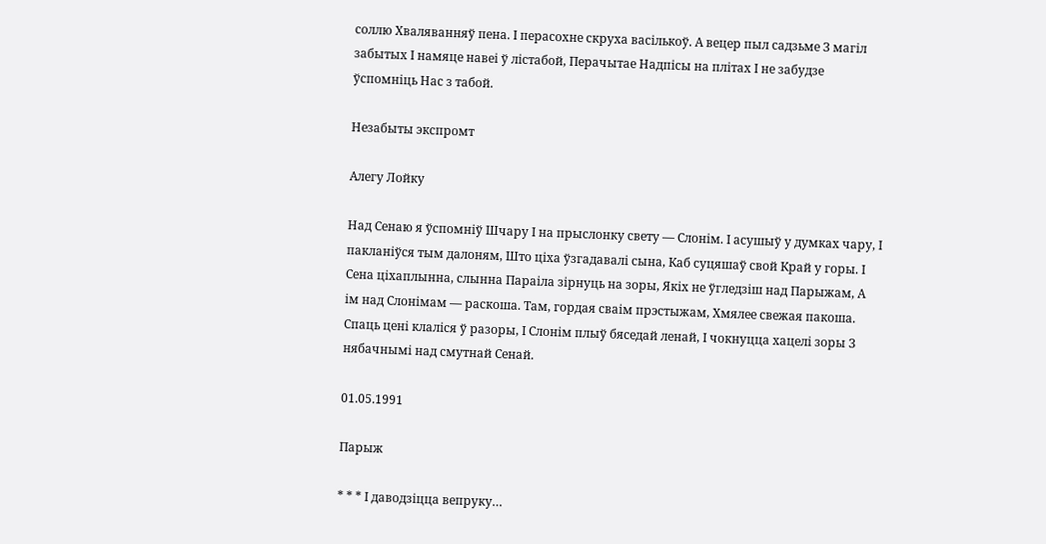соллю Хваляванняў пена. І перасохне скруха васількоў. А вецер пыл садзьме З магіл забытых І намяце навеі ў лістабой, Перачытае Надпісы на плітах І не забудзе ўспомніць Нас з табой.

Незабыты экспромт

Алегу Лойку

Над Сенаю я ўспомніў Шчару І на прыслонку свету — Слонім. І асушыў у думках чару, І пакланіўся тым далоням, Што ціха ўзгадавалі сына, Каб суцяшаў свой Край у горы. І Сена ціхаплынна, слынна Параіла зірнуць на зоры, Якіх не ўгледзіш над Парыжам, А ім над Слонімам — раскоша. Там, гордая сваім прэстыжам, Хмялее свежая пакоша. Спаць цені клаліся ў разоры, І Слонім плыў бяседай ленай, І чокнуцца хацелі зоры З нябачнымі над смутнай Сенай.

01.05.1991

Парыж

* * * І даводзіцца вепруку…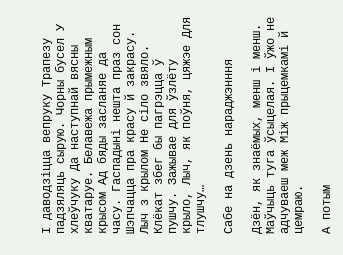І даводзіцца вепруку Трапезу падзяляць сырую. Чорны бусел У хлеўчуку Да наступнай вясны кватаруе. Белавежа прымежным крысом Ад бяды засланяе да часу. Гаспадыні нешта праз сон Шэпчацца пра красу й закрасу. Лыч з крылом Не сіло звяло. Клёкат збег бы пагрэцца ў пушчу. Зажывае для ўзлёту крыло, Лыч, як поўня, цяжэе Для тлушчу…

Сабе на дзень нараджэнння

Дзён, як знаёмых, менш і менш. Маўчыць туга ўсыцелая. І ўжо не адчуваеш меж Між прыцемкамі й цемраю.

А потым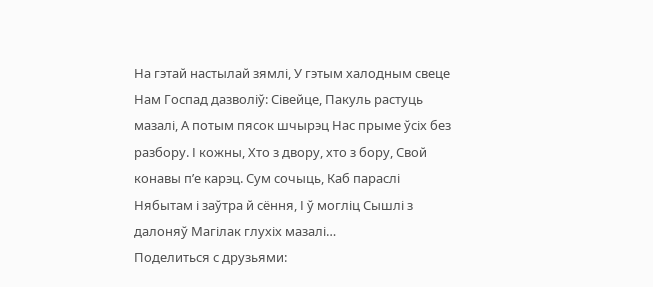На гэтай настылай зямлі, У гэтым халодным свеце Нам Госпад дазволіў: Сівейце, Пакуль растуць мазалі, А потым пясок шчырэц Нас прыме ўсіх без разбору. І кожны, Хто з двору, хто з бору, Свой конавы п’е карэц. Сум сочыць, Каб параслі Нябытам і заўтра й сёння, І ў могліц Сышлі з далоняў Магілак глухіх мазалі…
Поделиться с друзьями: